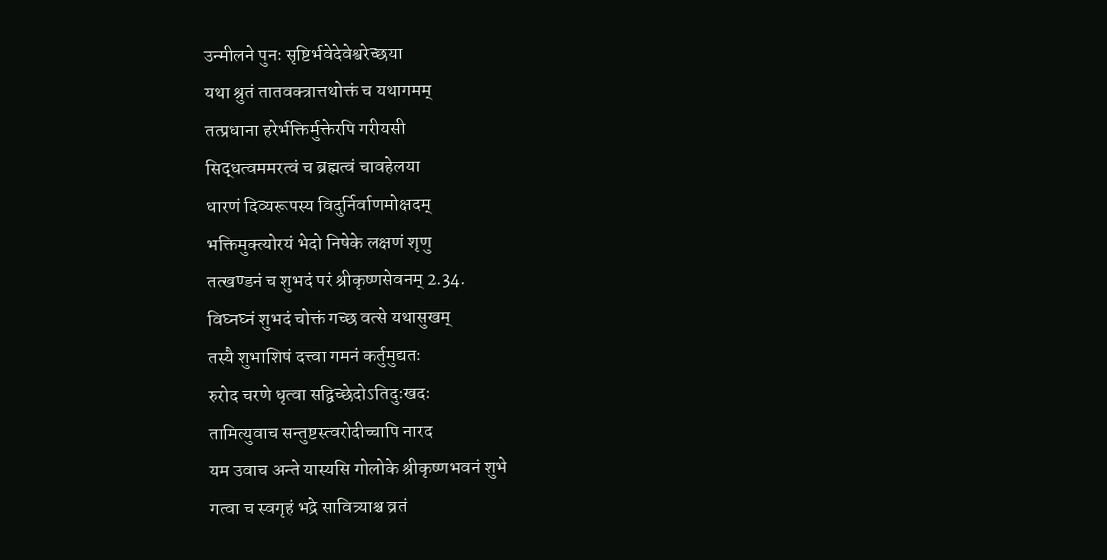उन्मीलने पुनः सृष्टिर्भवेदेवेश्वरेच्छया
यथा श्रुतं तातवक्त्रात्तथोक्तं च यथागमम्
तत्प्रधाना हरेर्भक्तिर्मुक्तेरपि गरीयसी
सिद्धत्वममरत्वं च ब्रह्मत्वं चावहेलया
धारणं दिव्यरूपस्य विदुर्निर्वाणमोक्षदम्
भक्तिमुक्त्योरयं भेदो निषेके लक्षणं शृणु
तत्खण्डनं च शुभदं परं श्रीकृष्णसेवनम् 2.34.
विघ्नघ्नं शुभदं चोक्तं गच्छ वत्से यथासुखम्
तस्यै शुभाशिषं दत्त्वा गमनं कर्तुमुद्यतः
रुरोद चरणे धृत्वा सद्विच्छेदोऽतिदुःखदः
तामित्युवाच सन्तुष्टस्त्वरोदीच्चापि नारद
यम उवाच अन्ते यास्यसि गोलोके श्रीकृष्णभवनं शुभे
गत्वा च स्वगृहं भद्रे सावित्र्याश्च व्रतं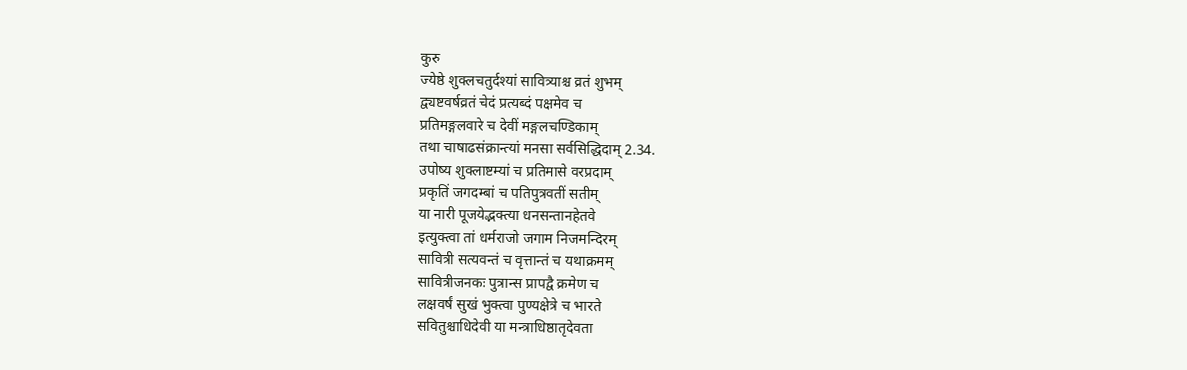कुरु
ज्येष्ठे शुक्लचतुर्दश्यां सावित्र्याश्च व्रतं शुभम्
द्व्यष्टवर्षव्रतं चेदं प्रत्यब्दं पक्षमेव च
प्रतिमङ्गलवारे च देवीं मङ्गलचण्डिकाम्
तथा चाषाढसंक्रान्त्यां मनसा सर्वसिद्धिदाम् 2.34.
उपोष्य शुक्लाष्टम्यां च प्रतिमासे वरप्रदाम्
प्रकृतिं जगदम्बां च पतिपुत्रवतीं सतीम्
या नारी पूजयेद्भक्त्या धनसन्तानहेतवे
इत्युक्त्वा तां धर्मराजो जगाम निजमन्दिरम्
सावित्री सत्यवन्तं च वृत्तान्तं च यथाक्रमम्
सावित्रीजनकः पुत्रान्स प्रापद्वै क्रमेण च
लक्षवर्षं सुखं भुक्त्वा पुण्यक्षेत्रे च भारते
सवितुश्चाधिदेवी या मन्त्राधिष्ठातृदेवता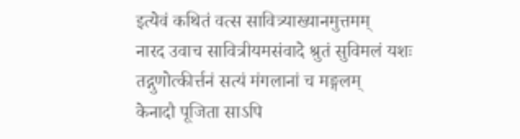इत्येवं कथितं वत्स सावित्र्याख्यानमुत्तमम्
नारद उवाच सावित्रीयमसंवादे श्रुतं सुविमलं यशः
तद्गुणोत्कीर्त्तनं सत्यं मंगलानां च मङ्गलम्
केनादौ पूजिता साऽपि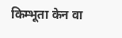किम्भूता केन वा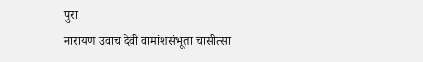पुरा
नारायण उवाच देवी वामांशसंभूता चासीत्सा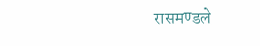रासमण्डले